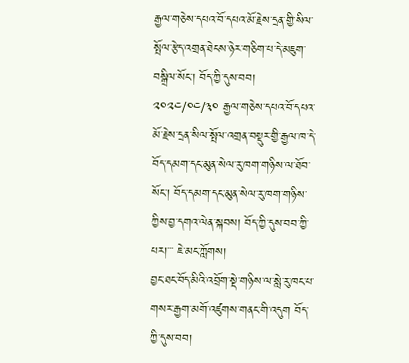རྒྱལ་གཅེས་དཔའ་བོ་དཔའ་མོ་རྗེས་དྲན་གྱི་སིལ་སྤོལ་རྩེད་འགྲན་ཐེངས་ཉེར་གཅིག་པ་དེ་མཇུག་བསྒྲིལ་སོང་། བོད་ཀྱི་དུས་བབ། ༢༠༢༤/༠༤/༣༠ རྒྱལ་གཅེས་དཔའ་བོ་དཔའ་མོ་རྗེས་དྲན་སིལ་སྤོལ་འགྲན་བསྡུར་གྱི་རྒྱལ་ཁ་དེ་བོད་དམག་དང་མུན་སེལ་རུ་ཁག་གཉིས་ལ་ཐོབ་སོང་། བོད་དམག་དང་མུན་སེལ་རུ་ཁག་གཉིས་ཀྱིས་བྱ་དགའ་ལེན་སྐབས། བོད་ཀྱི་དུས་བབ་ཀྱི་པར།་་་ ཇེ་མང་ཀློགས།
བྱང་ཐང་བོད་མིའི་འབྲོག་སྡེ་གཉིས་ལ་སླེ་རུ་ཁང་པ་གསར་རྒྱག་མགོ་འཛུགས་གནང་གི་འདུག བོད་ཀྱི་དུས་བབ།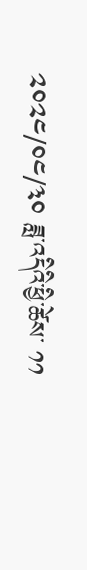༢༠༢༤/༠༤/༣༠ ཟླ་འདིའི་ཕྱི་ཚེས་ ༡༡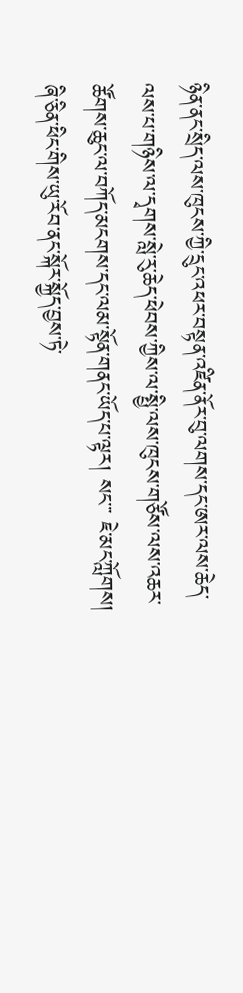ཉིན་ནང་སྲིད་ལས་ཁུངས་ཀྱི་དྲུང་འཕར་བསྟན་འཛིན་ནོར་བུ་ལགས་དང་ཨར་ལས་ཆེད་ལས་པ་གཉིས་ལ་དྭགས་སླེ་རུ་ཆེད་ཕེབས་ཀྱིས་ལ་སྤྱི་ལས་ཁུངས་གཙོས་ལས་འཆར་ཚོགས་ཆུང་ལ་བཀོད་མངགས་དང་ལམ་སྟོན་གནང་ཡོད་པ་ལྟར། སང་་་ ཇེ་མང་ཀློགས།
ཞི་ཅིན་ཕིང་གིས་ཡུ་རོབ་ནང་སྐོར་སྐྱོད་བྱས་ཏེ་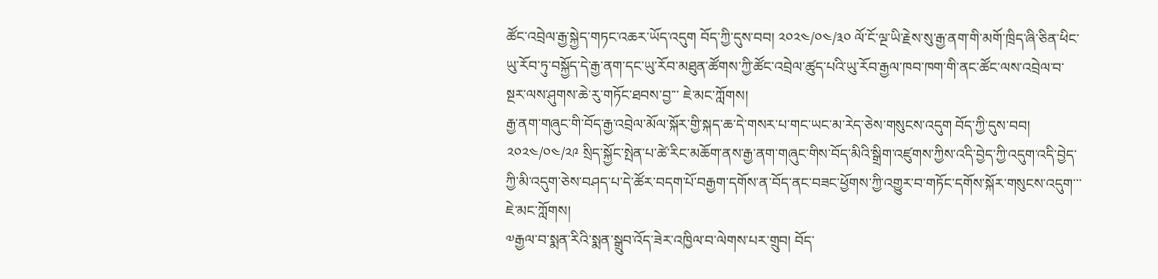ཚོང་འབྲེལ་རྒྱ་སྐྱེད་གཏང་འཆར་ཡོད་འདུག བོད་ཀྱི་དུས་བབ། ༢༠༢༤/༠༤/༣༠ ལོ་ངོ་ལྔ་ཡི་རྗེས་སུ་རྒྱ་ནག་གི་མགོ་ཁྲིད་ཞི་ཅིན་ཕིང་ཡུ་རོབ་ཏུ་བསྐྱོད་དེ་རྒྱ་ནག་དང་ཡུ་རོབ་མཐུན་ཚོགས་ཀྱི་ཚོང་འབྲེལ་ཚུད་པའི་ཡུ་རོབ་རྒྱལ་ཁབ་ཁག་གི་ནང་ཚོང་ལས་འབྲེལ་བ་སྔར་ལས་ཤུགས་ཆེ་རུ་གཏོང་ཐབས་བྱ་་་ ཇེ་མང་ཀློགས།
རྒྱ་ནག་གཞུང་གི་བོད་རྒྱ་འབྲེལ་མོལ་སྐོར་གྱི་སྐད་ཆ་དེ་གསར་པ་གང་ཡང་མ་རེད་ཅེས་གསུངས་འདུག བོད་ཀྱི་དུས་བབ། ༢༠༢༤/༠༤/༢༩ སྲིད་སྐྱོང་སྤེན་པ་ཚེ་རིང་མཆོག་ནས་རྒྱ་ནག་གཞུང་གིས་བོད་མིའི་སྒྲིག་འཛུགས་ཀྱིས་འདི་བྱེད་ཀྱི་འདུག་འདི་བྱེད་ཀྱི་མི་འདུག་ཅེས་བཤད་པ་དེ་ཚོར་བདག་པོ་བརྒྱག་དགོས་ན་བོད་ནང་བཟང་ཕྱོགས་ཀྱི་འགྱུར་བ་གཏོང་དགོས་སྐོར་གསུངས་འདུག་་་ ཇེ་མང་ཀློགས།
༧རྒྱལ་བ་སྨན་རིའི་སྨན་སྒྲུབ་འོད་ཟེར་འཁྱིལ་བ་ལེགས་པར་གྲུབ། བོད་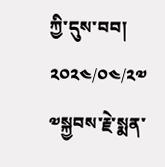ཀྱི་དུས་བབ། ༢༠༢༤/༠༤/༢༧ ༧སྐྱབས་རྗེ་སྨན་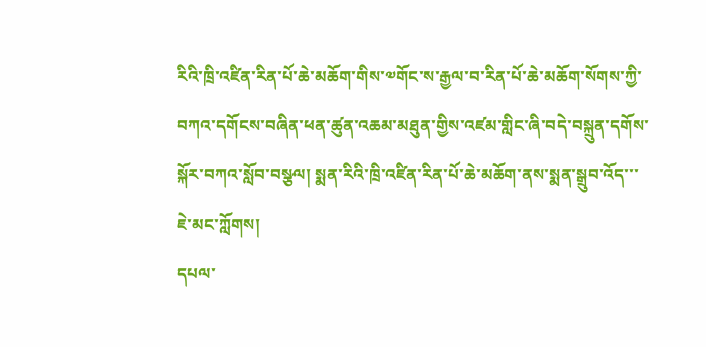རིའི་ཁྲི་འཛིན་རིན་པོ་ཆེ་མཆོག་གིས་༧གོང་ས་རྒྱལ་བ་རིན་པོ་ཆེ་མཆོག་སོགས་ཀྱི་བཀའ་དགོངས་བཞིན་ཕན་ཚུན་འཆམ་མཐུན་གྱིས་འཛམ་གླིང་ཞི་བདེ་བསྐྲུན་དགོས་སྐོར་བཀའ་སློབ་བསྩལ། སྨན་རིའི་ཁྲི་འཛིན་རིན་པོ་ཆེ་མཆོག་ནས་སྨན་སྒྲུབ་འོད་་་ ཇེ་མང་ཀློགས།
དཔལ་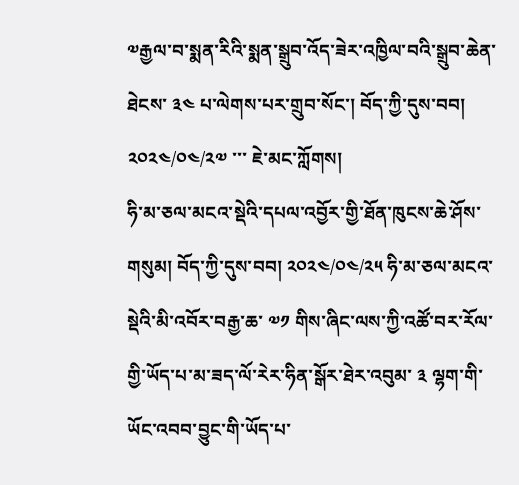༧རྒྱལ་བ་སྨན་རིའི་སྨན་སྒྲུབ་འོད་ཟེར་འཁྱིལ་བའི་སྒྲུབ་ཆེན་ཐེངས་ ༣༤ པ་ལེགས་པར་གྲུབ་སོང་། བོད་ཀྱི་དུས་བབ། ༢༠༢༤/༠༤/༢༧ ་་་ ཇེ་མང་ཀློགས།
ཧི་མ་ཅལ་མངའ་སྡེའི་དཔལ་འབྱོར་གྱི་ཐོན་ཁུངས་ཆེ་ཤོས་གསུམ། བོད་ཀྱི་དུས་བབ། ༢༠༢༤/༠༤/༢༥ ཧི་མ་ཅལ་མངའ་སྡེའི་མི་འབོར་བརྒྱ་ཆ་ ༧༡ གིས་ཞིང་ལས་ཀྱི་འཚོ་བར་རོལ་གྱི་ཡོད་པ་མ་ཟད་ལོ་རེར་ཧིན་སྒོར་ཐེར་འབུམ་ ༣ ལྷག་གི་ཡོང་འབབ་བྱུང་གི་ཡོད་པ་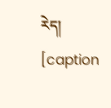རེད། [caption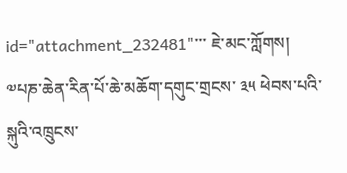id="attachment_232481"་་་ ཇེ་མང་ཀློགས།
༧པཎ་ཆེན་རིན་པོ་ཆེ་མཆོག་དགུང་གྲངས་ ༣༥ ཕེབས་པའི་སྐུའི་འཁྲུངས་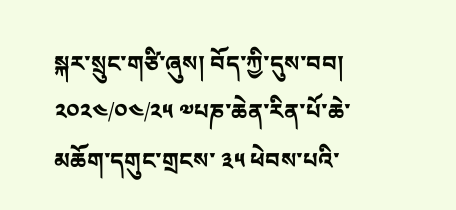སྐར་སྲུང་གཙི་ཞུས། བོད་ཀྱི་དུས་བབ། ༢༠༢༤/༠༤/༢༥ ༧པཎ་ཆེན་རིན་པོ་ཆེ་མཆོག་དགུང་གྲངས་ ༣༥ ཕེབས་པའི་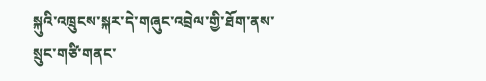སྐུའི་འཁྲུངས་སྐར་དེ་གཞུང་འབྲེལ་གྱི་ཐོག་ནས་སྲུང་གཙི་གནང་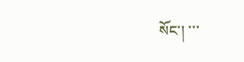སོང་། ་་་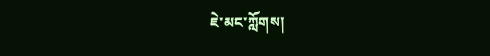ཇེ་མང་ཀློགས།